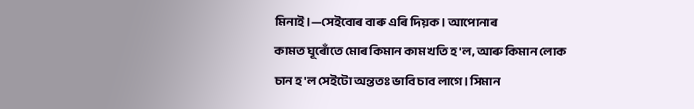মিনাই।—সেইবোৰ বাৰু এৰি দিয়ক। আপোনাৰ
কামত ঘূৰোঁতে মোৰ কিমান কাম খতি হ'ল, আৰু কিমান লোক
চান হ'ল সেইটো অন্ততঃ ভাবি চাব লাগে। সিমান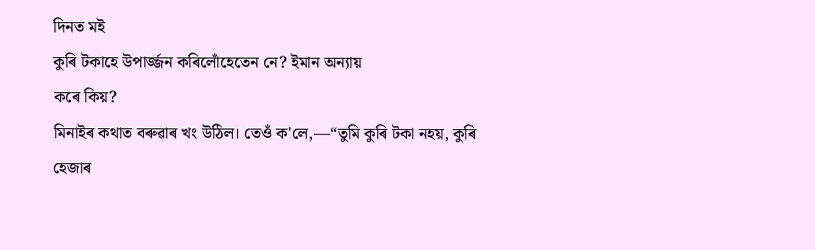দিনত মই
কুৰি টকাহে উপাৰ্জ্জন কৰিলোঁহেতেন নে? ইমান অন্যায়
কৰে কিয়?
মিনাইৰ কথাত বৰুৱাৰ খং উঠিল। তেওঁ ক'লে,—“তুমি কুৰি টকা নহয়, কুৰি হেজাৰ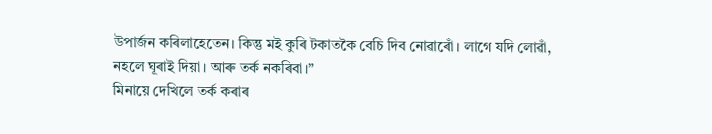উপাৰ্জন কৰিলাহেতেন। কিন্তু মই কুৰি টকাতকৈ বেচি দিব নোৱাৰোঁ। লাগে যদি লোৱাঁ, নহলে ঘূৰাই দিয়া। আৰু তৰ্ক নকৰিবা।”
মিনায়ে দেখিলে তৰ্ক কৰাৰ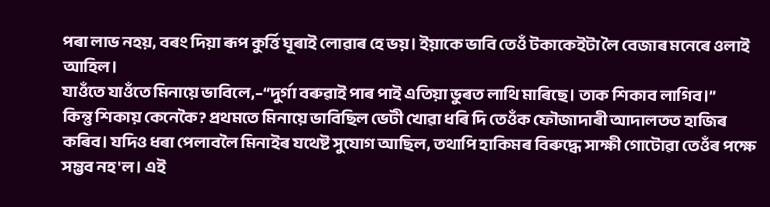পৰা লাভ নহয়, বৰং দিয়া ৰূপ কুৰ্ত্তি ঘূৰাই লোৱাৰ হে ভয়। ইয়াকে ভাবি তেওঁ টকাকেইটা লৈ বেজাৰ মনেৰে ওলাই আহিল।
যাওঁতে যাওঁতে মিনায়ে ভাবিলে,–“দুৰ্গা বৰুৱাই পাৰ পাই এতিয়া ভুৰত লাথি মাৰিছে। তাক শিকাব লাগিব।”
কিন্তু শিকায় কেনেকৈ? প্ৰথমতে মিনায়ে ভাবিছিল ভেটী খোৱা ধৰি দি তেওঁক ফৌজাদাৰী আদালতত হাজিৰ কৰিব। যদিও ধৰা পেলাবলৈ মিনাইৰ যথেষ্ট সুযোগ আছিল, তথাপি হাকিমৰ বিৰুদ্ধে সাক্ষী গোটোৱা তেওঁৰ পক্ষে সম্ভব নহ'ল। এই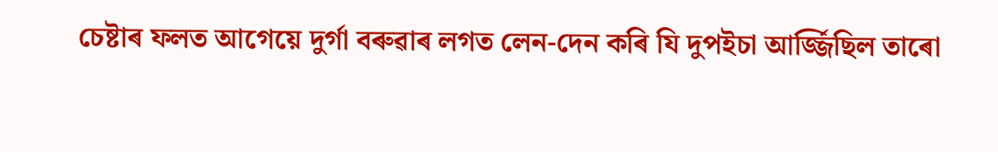চেষ্টাৰ ফলত আগেয়ে দুৰ্গা বৰুৱাৰ লগত লেন-দেন কৰি যি দুপইচা আৰ্জ্জিছিল তাৰো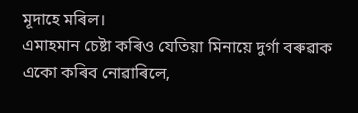মূদাহে মৰিল।
এমাহমান চেষ্টা কৰিও যেতিয়া মিনায়ে দুৰ্গা বৰুৱাক একো কৰিব নোৱাৰিলে,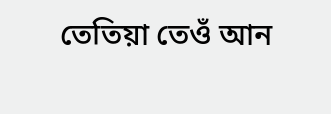তেতিয়া তেওঁ আন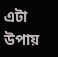এটা উপায়